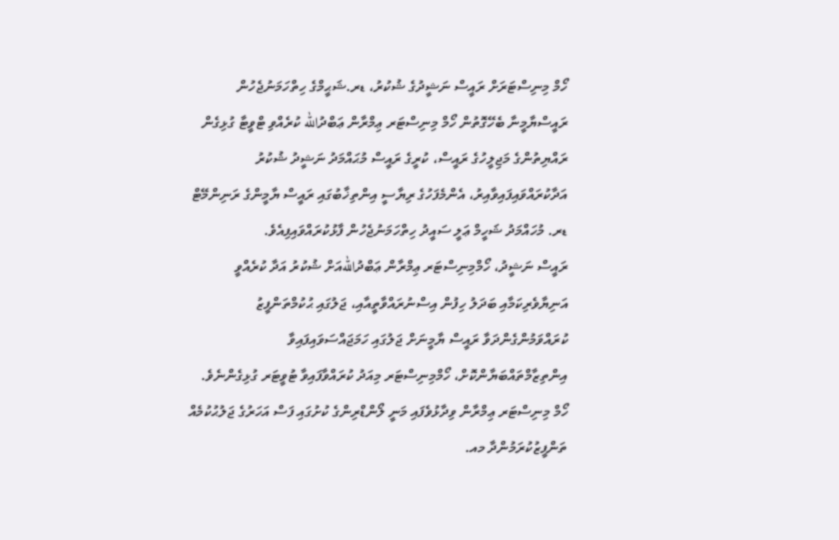ހޯމް މިނިސްޓަރަށް ރައީސް ނަޝީދުގެ ޝުކުރު، ޑރ.ޝަޙީމްގެ ހިތްހަމަނުޖެހުން
ރައީސްޔާމީނާ ބެހޭގޮތުން ހޯމް މިނިސްޓަރ ޢިމްރާން ޢަބްދުالله ކުރެއްވި ޓްވީޓާ ގުޅިގެން ރައްޔިތުންގެ މަޖިލީހުގެ ރައީސް، ކުރީގެ ރައީސް މުޙައްމަދު ނަޝީދު ޝުކުރު އަދާކުރައްވައިފައިވާއިރު، އެންމެފަހުގެ ރިޔާސީ އިންތިޚާބުގައި ރައީސް ޔާމީންގެ ރަނިންމޭޓް ޑރ. މުހައްމަދު ޝަހީމް ޢަލީ ސައީދު ހިތްހަމަނުޖެހުން ފާޅުކުރައްވައިފިއެވެ.
ރައީސް ނަޝީދު، ހޯމްމިނިސްޓަރ ޢިމްރާން ޢަބްދުاللهއަށް ޝުކުރު އަދާ ކުރެއްވީ އަނިޔާވެރިކަމާއި ބަދަލު ހިފުން އިސްނުރައްވާތީއާއި، ޖަލުގައި ޙުކުމްތަންފީޒު ކުރައްވަމުންގެންދަވާ ރައީސް ޔާމީނަށް ޖަލުގައި ހަމަޖައްސަވައިފައިވާ އިންތިޒާމްތައްބަޔާންކޮށް، ހޯމްމިނިސްޓަރ މިއަދު ކުރައްވާފައިވާ ޓުވީޓަރ ގުޅިގެންނެވެ.
ހޯމް މިނިސްޓަރ ޢިމްރާން ވިދާޅުވެފައި މަނީ ލޯންޑްރިންގެ ކުށުގައި ފަސް އަހަރުގެ ޖަލުޙުކުމެއް ތަންފީޒުކުރަމުންދާ މއ.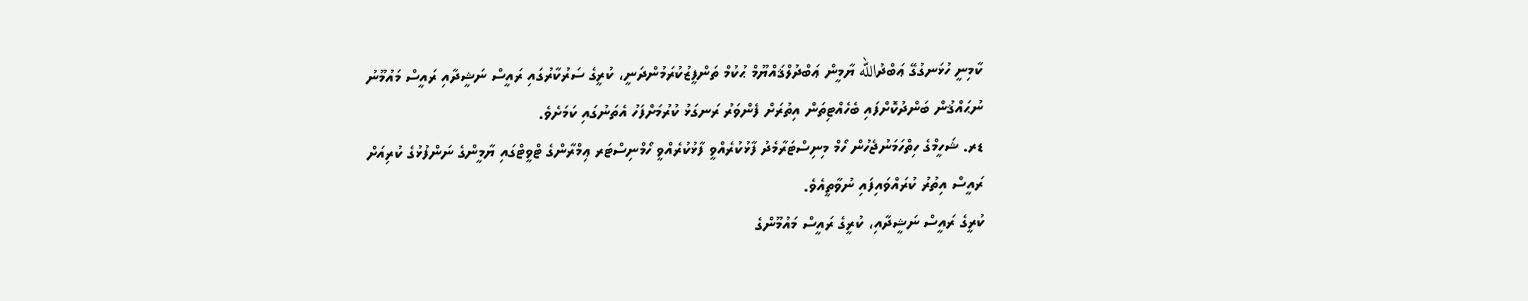ކާމިނީ ހުޅަނގުގޭ ޢަބްދުالله ޔާމީން ޢަބްދުލްޤައްޔޫމް ޙުކުމް ތަންފީޒުކުރަމުންދަނީ، ކުރީގެ ސަރުކާރުގައި ރައީސް ނަޝީދާއި ރައީސް މައުމޫނު ނުޙައްޤުން ބަންދުކޮށްފައި ބެހެއްޓިތަން އިތުރަށް ފެންވަރު ރަނގަޅު ކުރުމަށްފަހު އެތަނުގައި ކަމަށެވެ.
ޑރ. ޝަހީމްގެ ހިތްހަމަނުޖެހުން ހޯމް މިނިސްޓަރާމެދު ފާޅުކުރެއްވީ ފާޅުކުރެއްވީ ހޯމްނިސްޓަރ ޢިމްރާންގެ ޓްވީޓްގައި ޔާމީންގެ ނަންފުޅުގެ ކުރިއަށް ރައީސް އިތުރު ކުރައްވައިފައި ނުވާތީއެވެ.
ކުރީގެ ރައީސް ނަޝީދާއި، ކުރީގެ ރައީސް މައުމޫންގެ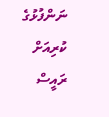ނަންފުޅުގެ ކުރިއަށް ރައީސް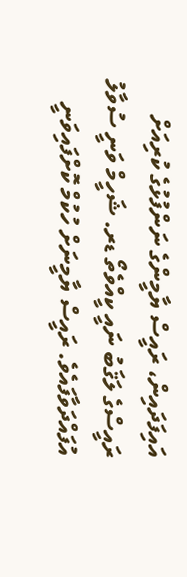އައިފަދައިން، ރައީސް ޔާމީންގެ ނަންފުޅުގެ ކުރިއަށް ރައީސްގެ ލަޤަބު ނައީ ކީއްވެތޯ ޑރ. ޝަހީމް ވަނީ ސުވާލު އުފައްދަވާފައެވެ. ރައީސް ޔާމީނަށް ހުކުމް ކޮށްފައިވަނީ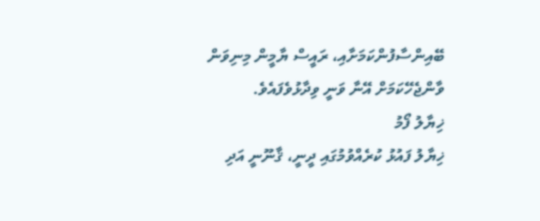ބޭއިންސާފުންކަމަށާއި، ރައީސް ޔާމީން މިނިވަން ވާންޖެހޭކަމަށް އޭނާ ވަނީ ވިދާޅުވެފައެވެ.
ޚިޔާލު ފޯމު
ޚިޔާލު ފައުޅު ކުރެއްވުމުގައި ދީނީ، ޤާނޫނީ އަދި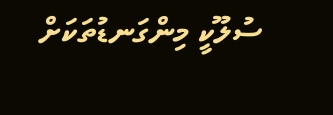ސުލޫކީ މިންގަނޑުތަކަށް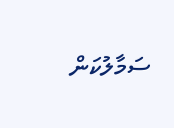ސަމާލުކަން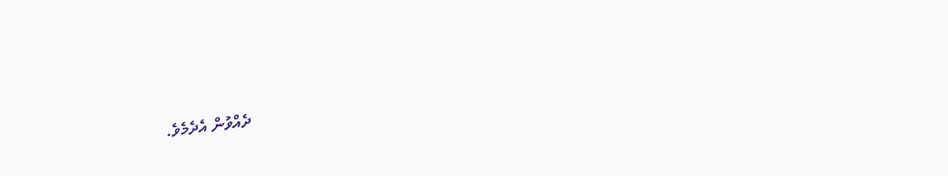ދެއްވުން އެދެމެވެ.